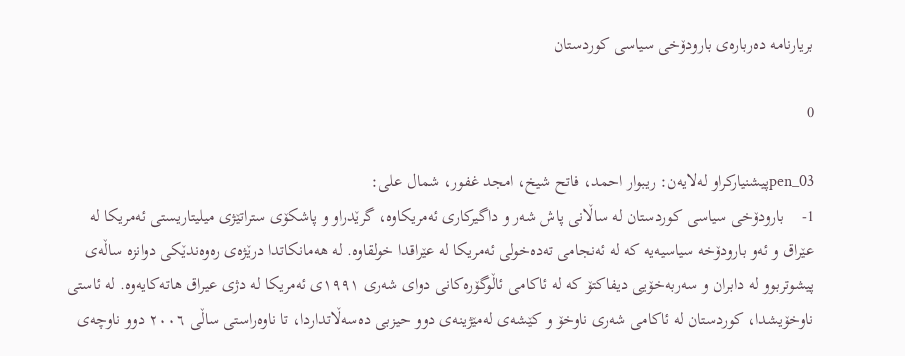بریارنامه‌ ده‌رباره‌ی بارودۆخی سیاسی كوردستان

0

pen_03پیشنیاركراو له‌لایه‌ن: ریبوار احمد، فاتح شیخ، امجد غفور، شمال علی:
1-    بارودۆخی سیاسی كوردستان له‌ ساڵانی پاش شه‌ر و داگیركاری ئه‌مریكاوه‌، گرێدراو و پاشكۆی ستراتێژی میلیتاریستی ئه‌مریكا له‌ عێراق و ئه‌و بارودۆخه‌ سیاسیه‌یه‌ كه‌ له‌ ئه‌نجامی ته‌ده‌خولی ئه‌مریكا له‌ عێراقدا خولقاوه‌. له‌ هه‌مانكاتدا درێژه‌ی ره‌وه‌ندێكی دوانزه‌ ساڵه‌ی پیشوتربوو له‌ دابران و سه‌ربه‌خۆیی دیفاكتۆ كه‌ له‌ ئاكامی ئاڵوگۆره‌كانی دوای شه‌ری ١٩٩١ی ئه‌مریكا له‌ دژی عیراق هاته‌كایه‌وه‌. له‌ ئاستی ناوخۆیشدا، كوردستان له‌ ئاكامی شه‌ری ناوخۆ و كێشه‌ی له‌مێژینه‌ی دوو حیزبی ده‌سه‌ڵاتداردا، تا ناوه‌راستی ساڵی ۲٠٠٦ دوو ناوچه‌ی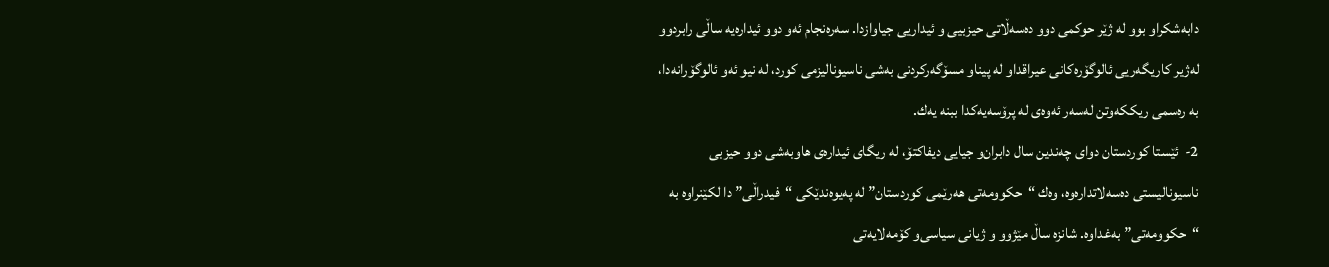دابه‌شكراو بوو له‌ ژێر حوكمی دوو ده‌سه‌ڵاتی حیزبیی و ئیداریی جیاوازدا. سه‌ره‌نجام ئه‌و دوو ئیداره‌یه‌ ساڵی رابردوو له‌ژیر كاریگه‌ریی ئالوگۆره‌كانی عیراقداو له‌ پیناو مسۆگه‌ركردنی به‌شی ناسیونالیزمی كورد، له‌ نیو ئه‌و ئالوگۆرانه‌دا، به‌ ره‌سمی ریككه‌وتن له‌سه‌ر ئه‌وه‌ی له‌ پرۆسه‌یه‌كدا ببنه‌ یه‌ك.
2-  ئێستا كوردستان دوای چه‌ندین سال دابران‌و جیایی دیفاكتۆ، له‌ ریگای ئیداره‌ی هاوبه‌شی دوو حیزبی ناسیونالیستی ده‌سه‌لاتداره‌وه‌، وه‌ك “حكوومه‌تی هه‌رێمی كوردستان” له‌ په‌یوه‌ندێكی “فیدراڵی” دا لكێنراوه‌ به‌ “حكوومه‌تی” به‌غداوه‌. شانزه‌ ساڵ مێژوو ‌و ژیانی سیاسی‌و كۆمه‌لایه‌تی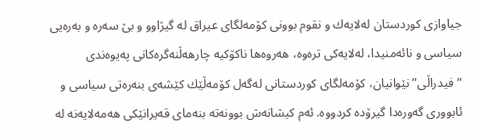جیاوازی كوردستان له‌لایه‌ك و نقوم بوونی كۆمه‌لگای عیراق له‌ گیژاوو و بێ‌ سه‌ره‌ و به‌ره‌یی سیاسی و نائه‌منیدا، له‌لایه‌كی تره‌وه‌، هه‌روه‌ها ناكۆكیه‌ چارهه‌ڵنه‌گره‌كانی په‌یوه‌ندی “فیدراڵی” نێوانیان، كۆمه‌لگای كوردستانی له‌گه‌ل كۆمه‌ڵێك كێشه‌ی بنه‌ره‌تی سیاسی و ئابووری گه‌وره‌دا گیرۆده‌ كردووه‌. ئه‌م كیشانه‌ش بوونه‌ته‌ بنه‌مای قه‌یرانێكی هه‌مه‌لایه‌نه‌ له‌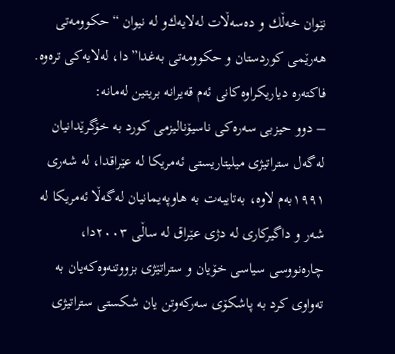نێوان خه‌ڵك و ده‌سه‌ڵات له‌لایه‌ك‌و له‌ نیوان “حكوومه‌تی هه‌رێمی كوردستان و حكوومه‌تی به‌غدا”دا، له‌لایه‌كی تره‌وه‌. فاكته‌ره‌ دیاریكراوه‌كانی ئه‌م قه‌یرانه‌ بریتین له‌مانه‌:
– دوو حیزبی سه‌ره‌كی ناسیۆنالیزمی كورد به‌ خۆگرێدانیان له‌گه‌ل ستراتیژی میلیتاریستی ئه‌مریكا له‌ عێراقدا، له‌ شه‌ری ١٩٩١به‌م لاوه‌، به‌تایبه‌ت به‌ هاوپه‌یمانیان له‌گه‌ڵا ئه‌مریكا له‌ شه‌ر و داگیركاری له‌ دژی عێراق له‌ ساڵی ۲٠٠٣دا، چاره‌نووسی سیاسی خۆیان و ستراتێژی بزووتنه‌وه‌كه‌یان به‌ ته‌واوی كرد به‌ پاشكۆی سه‌ركه‌وتن یان شكستی ستراتیژی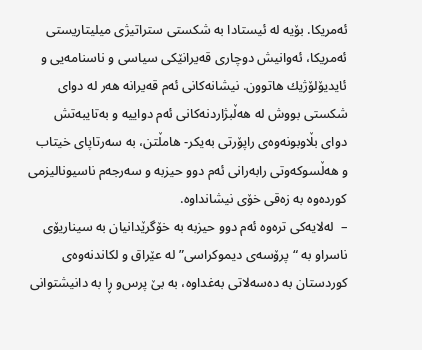ئه‌مریكا. بۆیه‌ له‌ ئیستادا به‌ شكستی ستراتیژی میلیتاریستی ئه‌مریكا، ئه‌وانیش دوچاری قه‌یرانێكی سیاسی و ناسنامه‌یی و ئایدیۆلۆژیك هاتوون. نیشانه‌كانی ئه‌م قه‌یرانه‌ هه‌ر له‌ دوای شكستی بووش له‌ هه‌ڵبژاردنه‌كانی ئه‌م دواییه‌ و به‌تایبه‌تش دوای بڵاوبونه‌وه‌ی راپۆرتی به‌یكر- هامڵتن، به‌ سه‌رتاپای خیتاب و هه‌ڵسوكه‌وتی رابه‌رانی ئه‌م دوو حیزبه‌ و سه‌رجه‌م ناسیونالیزمی كورده‌وه‌ به‌ زه‌قی خۆی نیشانداوه‌.
–  له‌لایه‌كی تره‌وه‌ ئه‌م دوو حیزبه‌ به‌ خۆگرێدانیان به‌ سیناریۆی ناسراو به‌ “پرۆسه‌ی دیموكراسی” له‌ عێراق و لكاندنه‌وه‌ی كوردستان به‌ ده‌سه‌لاتی به‌غداوه‌، به‌ بێ‌ پرس‌و ڕا به‌ دانیشتوانی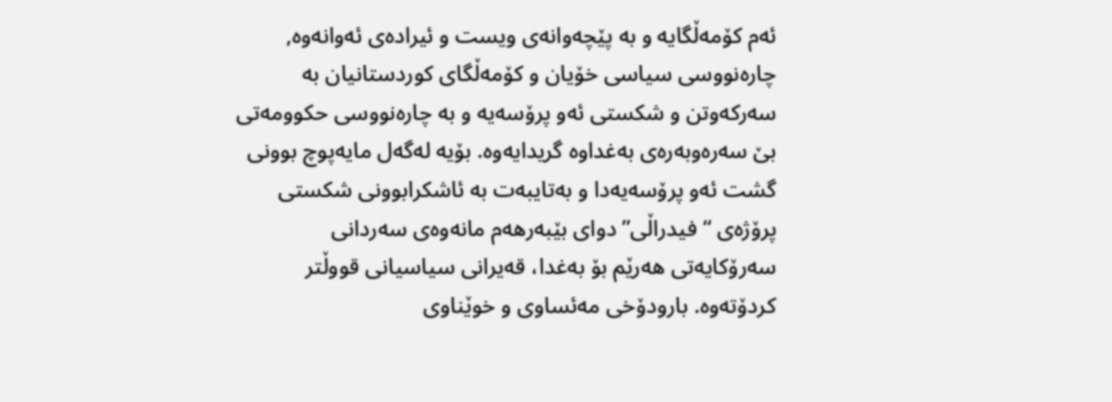ئه‌م كۆمه‌ڵگایه‌ و به‌ پێچه‌وانه‌ی ویست ‌و ئیراده‌ی ئه‌وانه‌وه‌, چاره‌نووسی سیاسی خۆیان و كۆمه‌ڵگای كوردستانیان به‌ سه‌ركه‌وتن و شكستی ئه‌و پرۆسه‌یه‌ و به‌ چاره‌نووسی حكوومه‌تی بێ‌ سه‌ره‌وبه‌ره‌ی به‌غداوه‌ گریدایه‌وه‌. بۆیه‌ له‌گه‌ل مایه‌پوچ بوونی گشت ئه‌و پرۆسه‌یه‌دا و به‌تایبه‌ت به‌ ئاشكرابوونی شكستی پرۆژه‌ی “فیدراڵی” دوای بێبه‌رهه‌م مانه‌وه‌ی سه‌ردانی سه‌رۆكایه‌تی هه‌رێم بۆ به‌غدا، قه‌یرانی سیاسیانی قووڵتر كردۆته‌وه‌. بارودۆخی مه‌ئساوی و خوێناوی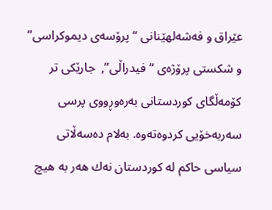عێراق و فه‌شه‌لهێنانی “پرۆسه‌ی دیموكراسی” و شكستی پرۆژه‌ی “فیدراڵی”,  جارێكی تر كۆمه‌ڵگای كوردستانی به‌ره‌وڕووی پرسی سه‌ربه‌خۆیی كردوه‌ته‌وه‌. به‌لام ده‌سه‌ڵاتی سیاسی حاكم له‌ كوردستان نه‌ك هه‌ر به‌ هیچ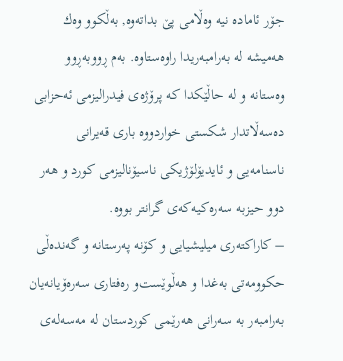جۆر ئاماده‌ نیه‌ وه‌ڵامی پێ‌ بداته‌وه‌, به‌ڵكوو وه‌ك هه‌میشه‌ له‌ به‌رامبه‌ریدا راوه‌ستاوه‌. به‌م ڕووبه‌ڕوو وه‌ستانه‌ و له‌ حاڵێكدا كه‌ پرۆژه‌ی فیدرالیزمی ئه‌حزابی ده‌سه‌ڵاتدار شكستی خواردووه‌ باری قه‌یرانی ناسنامه‌یی و ئایدیۆلۆژیكی ناسیۆنالیزمی كورد و هه‌ر دوو حیزبه‌ سه‌ره‌كیه‌كه‌ی گرانتر بووه‌.
– كاراكته‌ری میلیشیایی و كۆنه‌ په‌رستانه‌ و گه‌نده‌ڵی حكوومه‌تی به‌غدا و هه‌ڵوێست‌و ره‌فتاری سه‌ره‌ۆیانه‌یان به‌رامبه‌ر به‌ سه‌رانی هه‌رێمی كوردستان له‌ مه‌سه‌له‌ی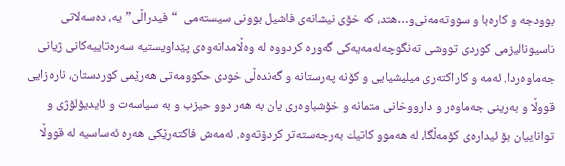بوودجه‌ و كاره‌با و سووته‌مه‌نی‌و…هتد، كه‌ خۆی نیشانه‌ی فاشیل بوونی سیسته‌می  “فیدراڵی”یه‌، ده‌سه‌لاتی ناسیونالیزمی كوردی تووشی ته‌نگوچه‌له‌مه‌یه‌كی گه‌وره‌ كردووه‌ له‌ وه‌ڵامدانه‌وه‌ی پێداویستیه‌ سه‌ره‌تاییه‌كانی ژیانی جه‌ماوه‌ردا. ئه‌مه‌ و كاراكته‌ری میلیشیایی و كۆنه‌ په‌رستانه‌ و گه‌نده‌ڵی خودی حكوومه‌تی هه‌رێمی كوردستان، ناره‌زایی قووڵا و به‌رینی جه‌ماوه‌ر و دارووخانی متمانه‌ و خۆشباوه‌ری یان به‌ هه‌ر دوو حیزب و به‌ سیاسه‌ت و ئایدیۆلۆژی و تواناییان بۆ ئیداره‌ی كۆمه‌ڵگا، له‌ هه‌موو كاتیك به‌رجه‌سته‌تر كردۆته‌وه‌. ئه‌مه‌ش فاكته‌رێكی هه‌ره‌ ئه‌ساسیه‌ له‌ قووڵا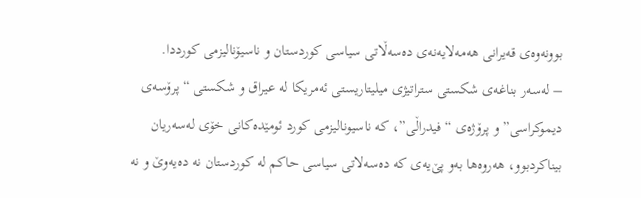بوونه‌وه‌ی قه‌یرانی هه‌مه‌لایه‌نه‌ی ده‌سه‌ڵاتی سیاسی كوردستان و ناسیۆنالیزمی كورددا.
– له‌سه‌ر بناغه‌ی شكستی ستراتیژی میلیتاریستی ئه‌مریكا له‌ عیراق و شكستی “پرۆسه‌ی دیموكراسی” و پرۆژه‌ی “فیدراڵی”، كه‌ ناسیونالیزمی كورد ئومێده‌كانی خۆی له‌سه‌ریان بیناكردبوو، هه‌روه‌ها به‌و پێ‌یه‌ی كه‌ ده‌سه‌لاتی سیاسی حاكم له‌ كوردستان نه‌ ده‌یه‌وێ‌ و نه‌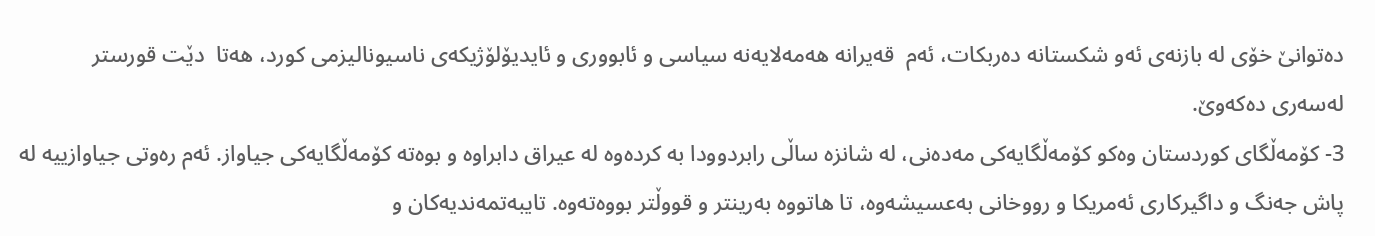ده‌توانێ‌ خۆی له‌ بازنه‌ی ئه‌و شكستانه‌ ده‌ربكات، ئه‌م  قه‌یرانه‌ هه‌مه‌لایه‌نه‌ سیاسی و ئابووری و ئایدیۆلۆژیكه‌ی ناسیونالیزمی كورد، هه‌تا  دێت قورستر له‌سه‌ری ده‌كه‌وێ‌.
3- كۆمه‌ڵگای كوردستان وه‌كو كۆمه‌ڵگایه‌كی مه‌ده‌نی، له‌ شانزه‌ ساڵی رابردوودا به‌ كرده‌وه‌ له‌ عیراق دابراوه‌ و بوه‌ته‌ كۆمه‌ڵگایه‌كی جیاواز. ئه‌م ره‌وتی جیاوازییه‌ له‌ پاش جه‌نگ ‌و داگیركاری ئه‌مریكا و رووخانی به‌عسیشه‌وه‌، تا هاتووه‌ به‌رینتر و قووڵتر بووه‌ته‌وه‌. تایبه‌تمه‌ندیه‌كان و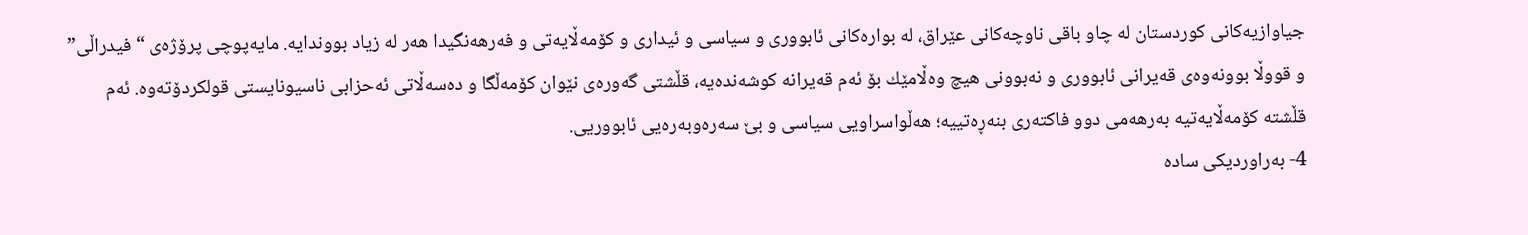جیاوازیه‌كانی كوردستان له‌ چاو باقی ناوچه‌كانی عێراق، له‌ بواره‌كانی ئابووری و سیاسی و ئیداری و كۆمه‌ڵایه‌تی و فه‌رهه‌نگیدا هه‌ر له‌ زیاد بووندایه‌. مایه‌پوچی پرۆژه‌ی “فیدراڵی” و قووڵا بوونه‌وه‌ی قه‌یرانی ئابووری و نه‌بوونی هیچ وه‌ڵامێك بۆ ئه‌م قه‌یرانه‌ كوشه‌نده‌یه‌، قڵشتی گه‌وره‌ی نێوان كۆمه‌ڵگا و ده‌سه‌ڵاتی ئه‌حزابی ناسیونایستی قولكردۆته‌وه‌. ئه‌م قڵشته‌ كۆمه‌ڵایه‌تیه‌ به‌رهه‌می دوو فاكته‌ری بنه‌ڕه‌تییه‌؛ هه‌ڵواسراویی سیاسی و بێ‌ سه‌ره‌وبه‌ره‌یی ئابووریی.
4- به‌راوردیكی ساده‌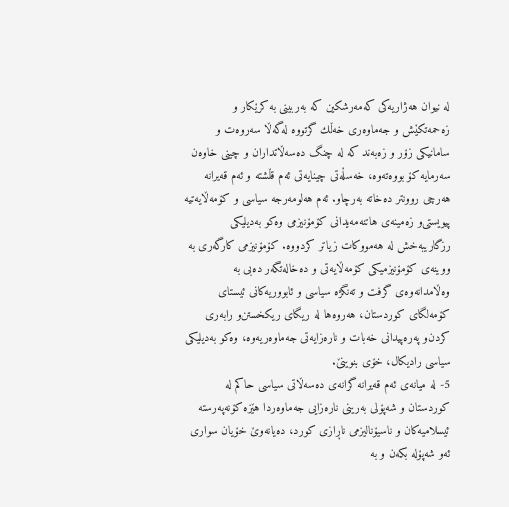له‌ نیوان هه‌ژاریه‌كی كه‌مه‌رشكین كه‌ به‌ربینی به‌ كرێكار و زه‌حمه‌تكێش و جه‌ماوه‌ری خه‌ڵك گرتووه‌ له‌گه‌ڵا سه‌روه‌ت و سامانیكی زۆر و زه‌به‌ند كه‌ له‌ چنگ ده‌سه‌ڵاتداران و چینی خاوه‌ن سه‌رمایه‌ كۆ بووه‌ته‌وه‌، خه‌سڵه‌تی چینایه‌تی ئه‌م قڵشته‌ و ئه‌م قه‌یرانه‌ هه‌رچی روونتر ده‌خاته‌ به‌رچاو. ئه‌م هه‌لومه‌رجه‌ سیاسی و كۆمه‌ڵایه‌تیه‌ پیویستی‌و زه‌مینه‌ی هاتنه‌مه‌یدانی كۆمۆنیزمی وه‌كو به‌دیلیكی رزگاریبه‌خش له‌ هه‌مووكات زیاتر كردووه‌. كۆمۆنیزمی كارگه‌ری به‌ ووینه‌ی كۆمۆنیزمیكی كۆمه‌ڵایه‌تی و ده‌خاله‌تگه‌ر ده‌بی به‌ وه‌ڵامدانه‌وه‌ی گرفت و ته‌نگژه‌ سیاسی و ئابووریه‌كانی ئیستای كۆمه‌لگای كوردستان، هه‌روه‌ها له‌ ریگای ریكخستن‌و رابه‌ری كردن‌و په‌ره‌پیدانی خه‌بات و ناره‌زایه‌تی جه‌ماوه‌ریه‌وه‌، وه‌كو به‌دیلیكی سیاسی رادیكال، خۆی بنوینێ‌.
5- له‌ میانه‌ی ئه‌م قه‌یرانه‌ گرانه‌ی ده‌سه‌ڵاتی سیاسی حاكم له‌ كوردستان و شه‌پۆلی به‌رینی ناره‌زایی جه‌ماوه‌ردا هێزه‌ كۆنه‌په‌رسته‌ ئیسلامیه‌كان و ناسیۆنالیزمی ناڕازی كورد، ده‌یانه‌وێ‌ خۆیان سواری ئه‌و شه‌پۆله‌ بكه‌ن و به‌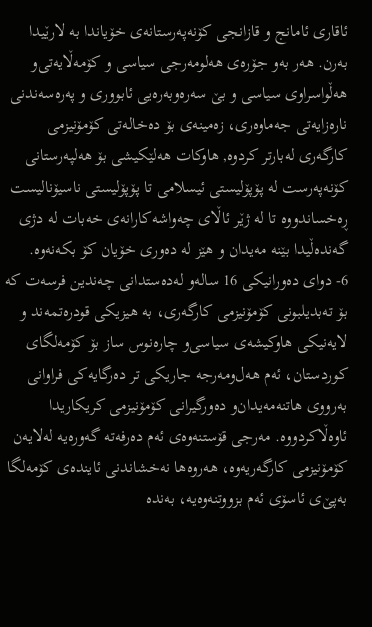ئاقاری ئامانج و قازانجی كۆنه‌په‌رستانه‌ی خۆیاندا به‌ لارێیدا به‌رن. هه‌ر به‌و جۆره‌ی هه‌لومه‌رجی سیاسی و كۆمه‌ڵایه‌تی‌و هه‌ڵواسراوی سیاسی و بێ‌ سه‌ره‌وبه‌ره‌یی ئابووری و په‌ره‌سه‌ندنی ناره‌زایه‌تی جه‌ماوه‌ری، زه‌مینه‌ی بۆ ده‌خاله‌تی كۆمۆنیزمی كارگه‌ری له‌بارتر كردوه‌, هاوكات هه‌لێكیشی بۆ هه‌لپه‌رستانی كۆنه‌په‌رست له‌ پۆپۆلیستی ئیسلامی تا پۆپۆلیستی ناسیۆنالیست ڕه‌خساندووه‌ تا له‌ ژێر ئاڵای چه‌واشه‌كارانه‌ی خه‌بات له‌ دژی گه‌نده‌ڵیدا بێنه‌ مه‌یدان و هێز له‌ ده‌وری خۆیان كۆ بكه‌نه‌وه‌.
6- دوای ده‌ورانیكی 16 ساله‌‌و له‌ده‌ستدانی چه‌ندین فرسه‌ت كه‌ بۆ ته‌بدیلبونی كۆمۆنیزمی كارگه‌ری، به‌ هیزیكی قودره‌تمه‌ند ‌و  لایه‌نیكی هاوكیشه‌ی سیاسی‌و چاره‌نوس ساز بۆ كۆمه‌لگای كوردستان، ئه‌م هه‌ل‌ومه‌رجه‌ جاریكی تر ده‌رگایه‌كی فراوانی به‌رووی هاتنه‌مه‌یدان‌و ده‌ورگیرانی كۆمۆنیزمی كریكاریدا ئاوه‌ڵاكردووه‌. مه‌رجی قۆستنه‌وه‌ی ئه‌م ده‌رفه‌ته‌ گه‌وره‌یه‌ له‌لایه‌ن كۆمۆنیزمی كارگه‌ریه‌وه‌، هه‌روه‌ها نه‌خشاندنی ئاینده‌ی كۆمه‌لگا به‌پێ‌ی ئاسۆی ئه‌م بزووتنه‌وه‌یه‌، به‌نده‌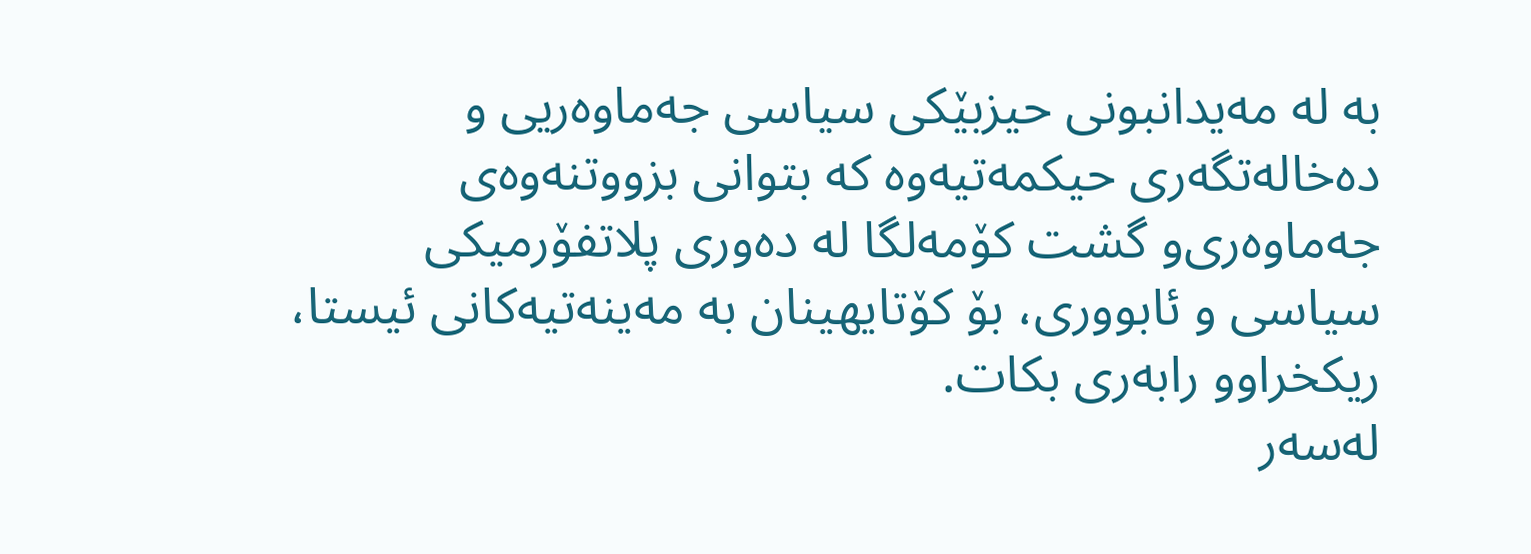به‌ له‌ مه‌یدانبونی حیزبێكی سیاسی جه‌ماوه‌ریی و ده‌خاله‌تگه‌ری حیكمه‌تیه‌وه‌ كه‌ بتوانی بزووتنه‌وه‌ی جه‌ماوه‌ری‌و گشت كۆمه‌لگا له‌ ده‌وری پلاتفۆرمیكی سیاسی و ئابووری، بۆ كۆتایهینان به‌ مه‌ینه‌تیه‌كانی ئیستا، ریكخراوو رابه‌ری بكات.
له‌سه‌ر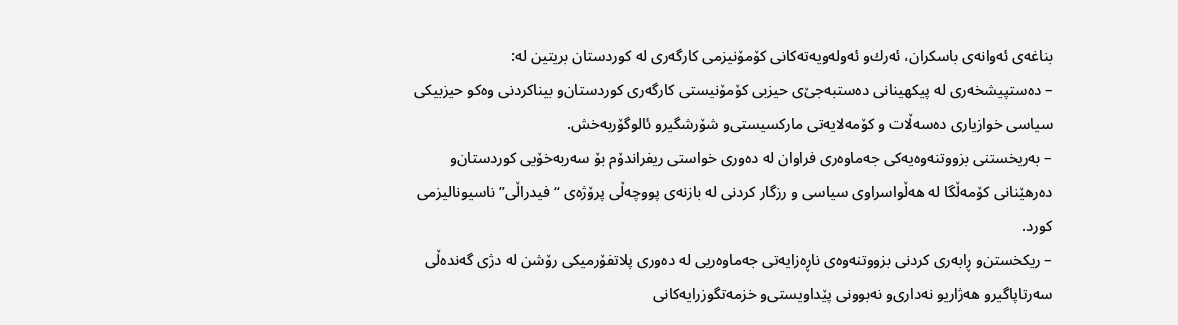بناغه‌ی ئه‌وانه‌ی باسكران، ئه‌رك‌و ئه‌وله‌ویه‌ته‌كانی كۆمۆنیزمی كارگه‌ری له‌ كوردستان بریتین له‌:
– ده‌ستپیشخه‌ری له‌ پیكهینانی ده‌ستبه‌جێ‌ی حیزبی كۆمۆنیستی كارگه‌ری كوردستان‌و بیناكردنی وه‌كو حیزبیكی سیاسی خوازیاری ده‌سه‌ڵات و كۆمه‌لایه‌تی ماركسیستی‌و شۆرشگیرو ئالوگۆربه‌خش.
– به‌ریخستنی بزووتنه‌وه‌یه‌كی جه‌ماوه‌ری فراوان له‌ ده‌وری خواستی ریفراندۆم بۆ سه‌ربه‌خۆیی كوردستان‌و ده‌رهێنانی كۆمه‌ڵگا له‌ هه‌ڵواسراوی سیاسی و رزگار كردنی له‌ بازنه‌ی پووچه‌ڵی پرۆژه‌ی “فیدراڵی” ناسیونالیزمی كورد.
– ریكخستن‌و ڕابه‌ری كردنی بزووتنه‌وه‌ی ناڕه‌زایه‌تی جه‌ماوه‌ریی له‌ ده‌وری پلاتفۆرمیكی رۆشن له‌ دژی گه‌نده‌ڵی سه‌رتاپاگیرو هه‌ژاریو نه‌داری‌و نه‌بوونی پێداویستی‌و خزمه‌تگوزرایه‌كانی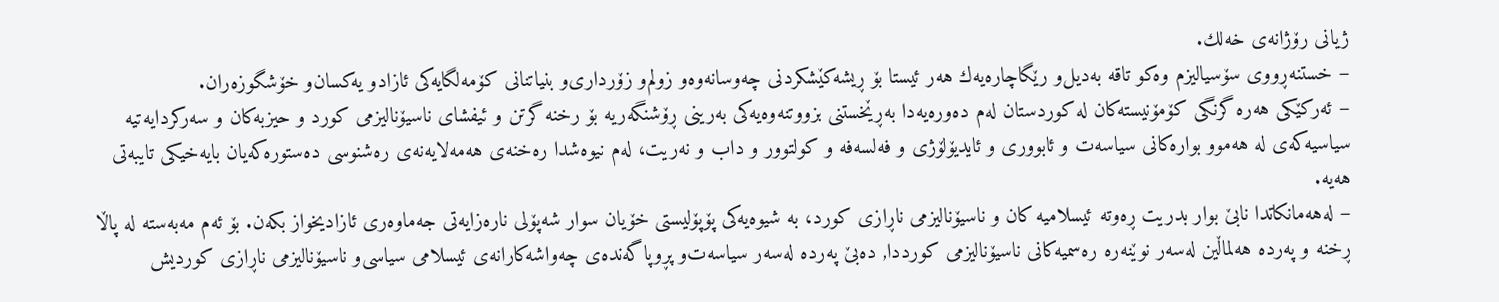ژیانی رۆژانه‌ی خه‌لك.
– خستنه‌ڕووی سۆسیالیزم وه‌كو تاقه‌ به‌دیل‌و رێگاچاره‌یه‌ك هه‌ر ئیستا بۆ ڕیشه‌كێشكردنی چه‌وسانه‌وه‌و زولم‌و زۆرداری‌و بنیاتنانی كۆمه‌لگایه‌كی ئازادو یه‌كسان‌و خۆشگوزه‌ران.
– ئه‌ركێكی هه‌ره‌ گرنگی كۆمۆنیسته‌كان له‌ كوردستان له‌م ده‌وره‌یه‌دا به‌ڕێخستنی بزووتنه‌وه‌یه‌كی به‌رینی ڕۆشنگه‌ریه‌ بۆ رخنه‌ گرتن و ئیفشای ناسیۆنالیزمی كورد و حیزبه‌كان و سه‌ركردایه‌تیه‌ سیاسیه‌كه‌ی له‌ هه‌موو بواره‌كانی سیاسه‌ت و ئابووری و ئایدیۆلۆژی و فه‌لسه‌فه‌ و كولتوور و داب و نه‌ریت، له‌م نیوه‌شدا ره‌خنه‌ی هه‌مه‌لایه‌نه‌ی ره‌شنوسی ده‌ستوره‌كه‌یان بایه‌خیكی تایبه‌تی هه‌یه‌.
– له‌هه‌مانكاتدا نابێ‌ بوار بدریت ڕه‌وته‌ ئیسلامیه‌ كان و ناسیۆنالیزمی ناڕازی كورد، به‌ شیوه‌یه‌كی پۆپۆلیستی خۆیان سوار شه‌پۆلی ناره‌زایه‌تی جه‌ماوه‌ری ئازادیخواز بكه‌ن. بۆ ئه‌م مه‌به‌سته‌ له‌ پاڵا ڕخنه‌ و په‌رده‌ هه‌لماڵین له‌سه‌ر نوێنه‌ره‌ ره‌سمیه‌كانی ناسیۆنالیزمی كورددا, ده‌بێ‌ په‌رده‌ له‌سه‌ر سیاسه‌ت‌و پڕوپاگه‌نده‌ی چه‌واشه‌كارانه‌ی ئیسلامی سیاسی‌و ناسیۆنالیزمی ناڕازی كوردیش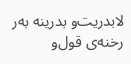لابدریت‌و بدرینه‌ به‌ر رخنه‌ی قول‌و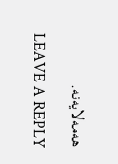هه‌مه‌لایه‌نه‌.

LEAVE A REPLY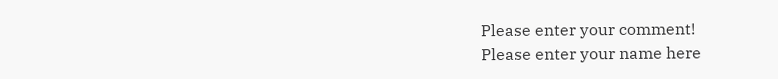Please enter your comment!
Please enter your name here